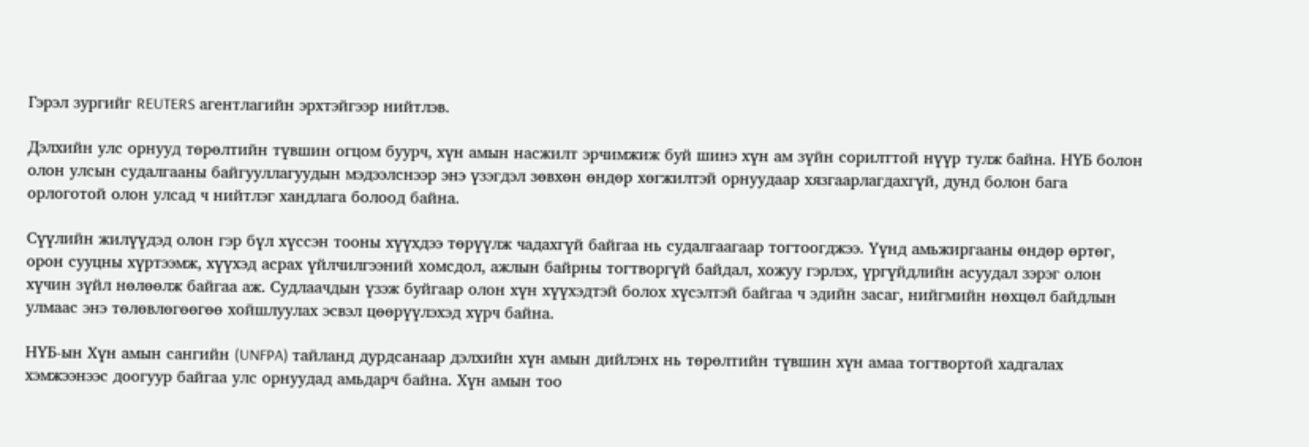Гэрэл зургийг REUTERS агентлагийн эрхтэйгээр нийтлэв.

Дэлхийн улс орнууд төрөлтийн түвшин огцом буурч, хүн амын насжилт эрчимжиж буй шинэ хүн ам зүйн сорилттой нүүр тулж байна. НҮБ болон олон улсын судалгааны байгууллагуудын мэдээлснээр энэ үзэгдэл зөвхөн өндөр хөгжилтэй орнуудаар хязгаарлагдахгүй, дунд болон бага орлоготой олон улсад ч нийтлэг хандлага болоод байна.

Сүүлийн жилүүдэд олон гэр бүл хүссэн тооны хүүхдээ төрүүлж чадахгүй байгаа нь судалгаагаар тогтоогджээ. Үүнд амьжиргааны өндөр өртөг, орон сууцны хүртээмж, хүүхэд асрах үйлчилгээний хомсдол, ажлын байрны тогтворгүй байдал, хожуу гэрлэх, үргүйдлийн асуудал зэрэг олон хүчин зүйл нөлөөлж байгаа аж. Судлаачдын үзэж буйгаар олон хүн хүүхэдтэй болох хүсэлтэй байгаа ч эдийн засаг, нийгмийн нөхцөл байдлын улмаас энэ төлөвлөгөөгөө хойшлуулах эсвэл цөөрүүлэхэд хүрч байна.

НҮБ-ын Хүн амын сангийн (UNFPA) тайланд дурдсанаар дэлхийн хүн амын дийлэнх нь төрөлтийн түвшин хүн амаа тогтвортой хадгалах хэмжээнээс доогуур байгаа улс орнуудад амьдарч байна. Хүн амын тоо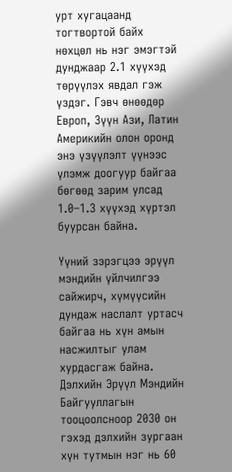урт хугацаанд тогтвортой байх нөхцөл нь нэг эмэгтэй дунджаар 2.1 хүүхэд төрүүлэх явдал гэж үздэг. Гэвч өнөөдөр Европ, Зүүн Ази, Латин Америкийн олон оронд энэ үзүүлэлт үүнээс үлэмж доогуур байгаа бөгөөд зарим улсад 1.0–1.3 хүүхэд хүртэл буурсан байна.

Үүний зэрэгцээ эрүүл мэндийн үйлчилгээ сайжирч, хүмүүсийн дундаж наслалт уртасч байгаа нь хүн амын насжилтыг улам хурдасгаж байна. Дэлхийн Эрүүл Мэндийн Байгууллагын тооцоолсноор 2030 он гэхэд дэлхийн зургаан хүн тутмын нэг нь 60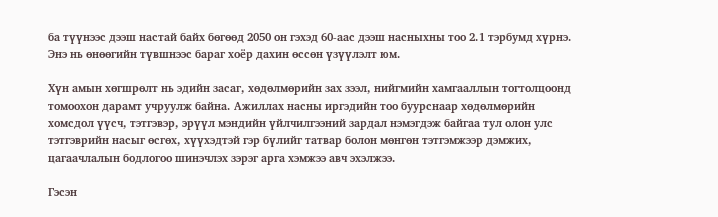ба түүнээс дээш настай байх бөгөөд 2050 он гэхэд 60-аас дээш насныхны тоо 2.1 тэрбумд хүрнэ. Энэ нь өнөөгийн түвшнээс бараг хоёр дахин өссөн үзүүлэлт юм.

Хүн амын хөгшрөлт нь эдийн засаг, хөдөлмөрийн зах зээл, нийгмийн хамгааллын тогтолцоонд томоохон дарамт учруулж байна. Ажиллах насны иргэдийн тоо буурснаар хөдөлмөрийн хомсдол үүсч, тэтгэвэр, эрүүл мэндийн үйлчилгээний зардал нэмэгдэж байгаа тул олон улс тэтгэврийн насыг өсгөх, хүүхэдтэй гэр бүлийг татвар болон мөнгөн тэтгэмжээр дэмжих, цагаачлалын бодлогоо шинэчлэх зэрэг арга хэмжээ авч эхэлжээ.

Гэсэн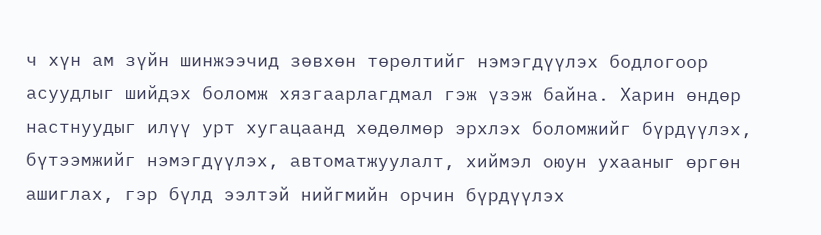ч хүн ам зүйн шинжээчид зөвхөн төрөлтийг нэмэгдүүлэх бодлогоор асуудлыг шийдэх боломж хязгаарлагдмал гэж үзэж байна. Харин өндөр настнуудыг илүү урт хугацаанд хөдөлмөр эрхлэх боломжийг бүрдүүлэх, бүтээмжийг нэмэгдүүлэх, автоматжуулалт, хиймэл оюун ухааныг өргөн ашиглах, гэр бүлд ээлтэй нийгмийн орчин бүрдүүлэх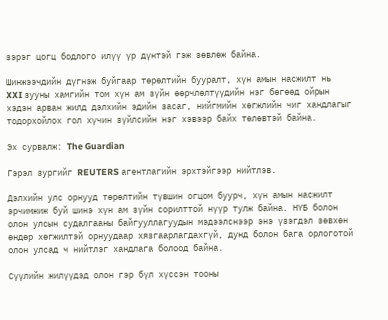зэрэг цогц бодлого илүү үр дүнтэй гэж зөвлөж байна.

Шинжээчдийн дүгнэж буйгаар төрөлтийн бууралт, хүн амын насжилт нь XXI зууны хамгийн том хүн ам зүйн өөрчлөлтүүдийн нэг бөгөөд ойрын хэдэн арван жилд дэлхийн эдийн засаг, нийгмийн хөгжлийн чиг хандлагыг тодорхойлох гол хүчин зүйлсийн нэг хэвээр байх төлөвтэй байна.

Эх сурвалж: The Guardian

Гэрэл зургийг REUTERS агентлагийн эрхтэйгээр нийтлэв.

Дэлхийн улс орнууд төрөлтийн түвшин огцом буурч, хүн амын насжилт эрчимжиж буй шинэ хүн ам зүйн сорилттой нүүр тулж байна. НҮБ болон олон улсын судалгааны байгууллагуудын мэдээлснээр энэ үзэгдэл зөвхөн өндөр хөгжилтэй орнуудаар хязгаарлагдахгүй, дунд болон бага орлоготой олон улсад ч нийтлэг хандлага болоод байна.

Сүүлийн жилүүдэд олон гэр бүл хүссэн тооны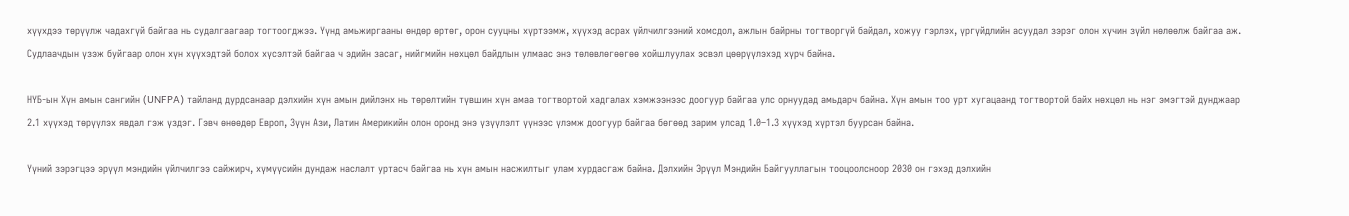хүүхдээ төрүүлж чадахгүй байгаа нь судалгаагаар тогтоогджээ. Үүнд амьжиргааны өндөр өртөг, орон сууцны хүртээмж, хүүхэд асрах үйлчилгээний хомсдол, ажлын байрны тогтворгүй байдал, хожуу гэрлэх, үргүйдлийн асуудал зэрэг олон хүчин зүйл нөлөөлж байгаа аж. Судлаачдын үзэж буйгаар олон хүн хүүхэдтэй болох хүсэлтэй байгаа ч эдийн засаг, нийгмийн нөхцөл байдлын улмаас энэ төлөвлөгөөгөө хойшлуулах эсвэл цөөрүүлэхэд хүрч байна.

НҮБ-ын Хүн амын сангийн (UNFPA) тайланд дурдсанаар дэлхийн хүн амын дийлэнх нь төрөлтийн түвшин хүн амаа тогтвортой хадгалах хэмжээнээс доогуур байгаа улс орнуудад амьдарч байна. Хүн амын тоо урт хугацаанд тогтвортой байх нөхцөл нь нэг эмэгтэй дунджаар 2.1 хүүхэд төрүүлэх явдал гэж үздэг. Гэвч өнөөдөр Европ, Зүүн Ази, Латин Америкийн олон оронд энэ үзүүлэлт үүнээс үлэмж доогуур байгаа бөгөөд зарим улсад 1.0–1.3 хүүхэд хүртэл буурсан байна.

Үүний зэрэгцээ эрүүл мэндийн үйлчилгээ сайжирч, хүмүүсийн дундаж наслалт уртасч байгаа нь хүн амын насжилтыг улам хурдасгаж байна. Дэлхийн Эрүүл Мэндийн Байгууллагын тооцоолсноор 2030 он гэхэд дэлхийн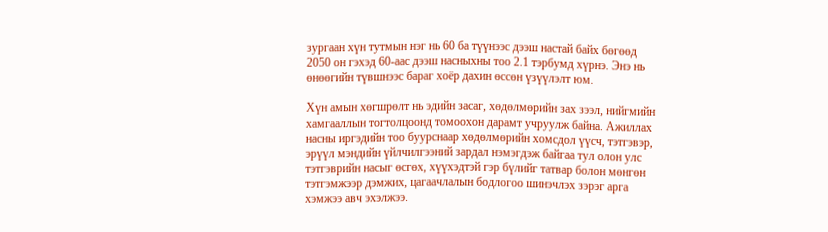зургаан хүн тутмын нэг нь 60 ба түүнээс дээш настай байх бөгөөд 2050 он гэхэд 60-аас дээш насныхны тоо 2.1 тэрбумд хүрнэ. Энэ нь өнөөгийн түвшнээс бараг хоёр дахин өссөн үзүүлэлт юм.

Хүн амын хөгшрөлт нь эдийн засаг, хөдөлмөрийн зах зээл, нийгмийн хамгааллын тогтолцоонд томоохон дарамт учруулж байна. Ажиллах насны иргэдийн тоо буурснаар хөдөлмөрийн хомсдол үүсч, тэтгэвэр, эрүүл мэндийн үйлчилгээний зардал нэмэгдэж байгаа тул олон улс тэтгэврийн насыг өсгөх, хүүхэдтэй гэр бүлийг татвар болон мөнгөн тэтгэмжээр дэмжих, цагаачлалын бодлогоо шинэчлэх зэрэг арга хэмжээ авч эхэлжээ.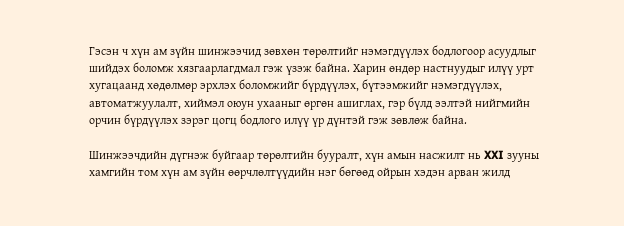Гэсэн ч хүн ам зүйн шинжээчид зөвхөн төрөлтийг нэмэгдүүлэх бодлогоор асуудлыг шийдэх боломж хязгаарлагдмал гэж үзэж байна. Харин өндөр настнуудыг илүү урт хугацаанд хөдөлмөр эрхлэх боломжийг бүрдүүлэх, бүтээмжийг нэмэгдүүлэх, автоматжуулалт, хиймэл оюун ухааныг өргөн ашиглах, гэр бүлд ээлтэй нийгмийн орчин бүрдүүлэх зэрэг цогц бодлого илүү үр дүнтэй гэж зөвлөж байна.

Шинжээчдийн дүгнэж буйгаар төрөлтийн бууралт, хүн амын насжилт нь XXI зууны хамгийн том хүн ам зүйн өөрчлөлтүүдийн нэг бөгөөд ойрын хэдэн арван жилд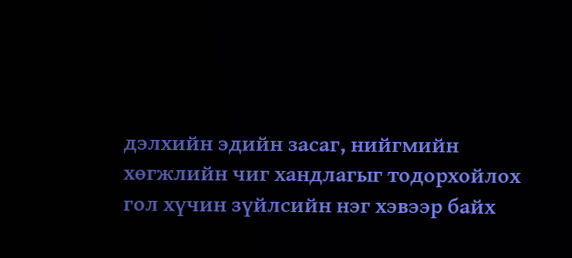дэлхийн эдийн засаг, нийгмийн хөгжлийн чиг хандлагыг тодорхойлох гол хүчин зүйлсийн нэг хэвээр байх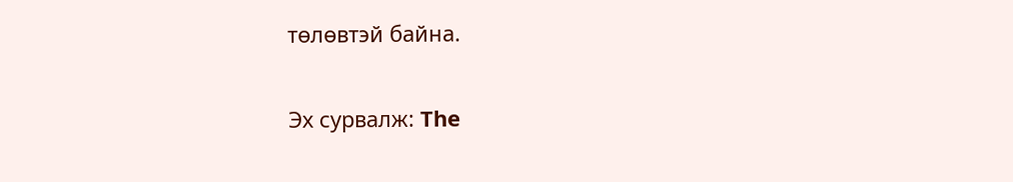төлөвтэй байна.

Эх сурвалж: The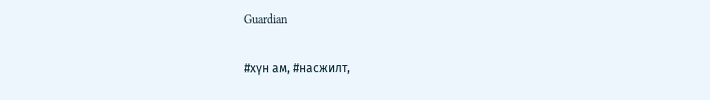Guardian

#хүн ам, #насжилт,